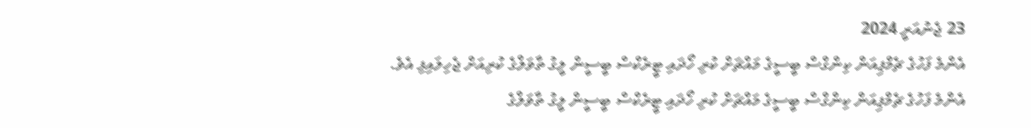23 ޖެނުއަރީ 2024
އެންމެ ފަހުގެ ޗެމްޕިއަން ކިންގްސް ބީސީގެ މައްޗަށް ކުރި ހޯދައި ޓީރެކްސް ބީސީން ލީގު ތާވަލްގެ ކުރިއަށް ޖެހިލައިފި އެވެ.
އެންމެ ފަހުގެ ޗެމްޕިއަން ކިންގްސް ބީސީގެ މައްޗަށް ކުރި ހޯދައި ޓީރެކްސް ބީސީން ލީގު ތާވަލްގެ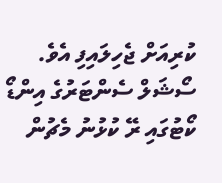ކުރިއަށް ޖެހިލައިފި އެވެ.
ސޯޝަލް ސެންޓަރުގެ އިންޑޯ ކޯޓުގައި ރޭ ކުޅުނު މެޗުން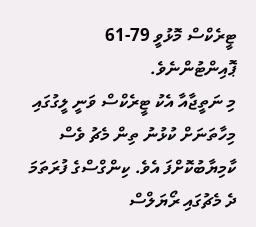ޓީރެކްސް މޮޅުވީ 79-61 ޕޮއިންޓުންނެވެ.
މި ނަތީޖާއާ އެކު ޓީރެކްސް ވަނީ ލީގުގައި މިހާތަނަށް ކުޅުނު ތިން މެޗު ވެސް ކާމިޔާބުކޮށްފަ އެވެ. ކިންގްސްގެ ފުރަތަމަ ދެ މެޗުގައި ރޯޔަލްސް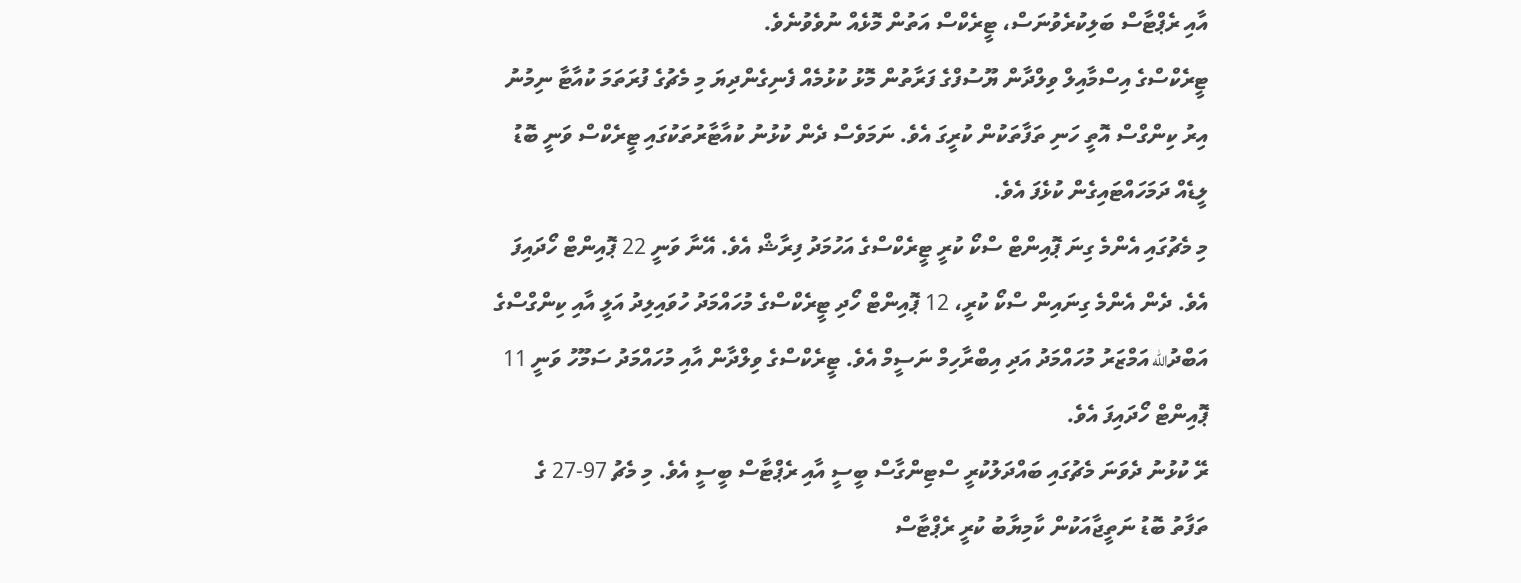އާއި ރެޕްޓާސް ބަލިކުރެވުނަސް، ޓީރެކްސް އަތުން މޮޅެއް ނުވެވުނެވެ.
ޓީރެކްސްގެ އިސްމާއިލް ވިލްދާން ޔޫސުފްގެ ފަރާތުން މޮޅު ކުޅުމެއް ފެނިގެންދިޔަ މި މެޗުގެ ފުރަތަމަ ކުއާޓާ ނިމުނު އިރު ކިންގްސް އޮތީ ހަނި ތަފާތަކުން ކުރީގަ އެވެ. ނަމަވެސް ދެން ކުޅުނު ކުއާޓާރުތަކުގައި ޓީރެކްސް ވަނީ ބޮޑު ލީޑެއް ދަމަހައްޓައިގެން ކުޅެފަ އެވެ.
މި މެޗުގައި އެންމެ ގިނަ ޕޮއިންޓް ސްކޯ ކުރީ ޓީރެކްސްގެ އަހުމަދު ފިރާޝް އެވެ. އޭނާ ވަނީ 22 ޕޮއިންޓް ހޯދައިފަ އެވެ. ދެން އެންމެ ގިނައިން ސްކޯ ކުރީ، 12 ޕޮއިންޓް ހޯދި ޓީރެކްސްގެ މުހައްމަދު ހުވައިލިދު އަލީ އާއި ކިންގްސްގެ އަބްދުالله އަމްޒަރު މުހައްމަދު އަދި އިބްރާހިމް ނަސީމް އެވެ. ޓީރެކްސްގެ ވިލްދާން އާއި މުހައްމަދު ސަމޫހު ވަނީ 11 ޕޮއިންޓް ހޯދައިފަ އެވެ.
ރޭ ކުޅުނު ދެވަނަ މެޗުގައި ބައްދަލުކުރީ ސްޓިންގާސް ބީސީ އާއި ރެޕްޓާސް ބީސީ އެވެ. މި މެޗު 97-27 ގެ ތަފާތު ބޮޑު ނަތީޖާއަކުން ކާމިޔާބު ކުރީ ރެޕްޓާސް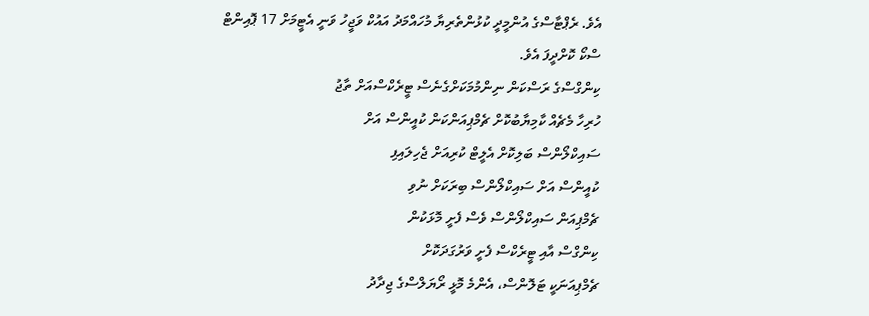އެވެ. ރެޕްޓާސްގެ އުންމީދީ ކުޅުންތެރިޔާ މުހައްމަދު އައުކް ވަޖީހު ވަނީ އެޓީމަށް 17 ޕޮއިންޓް ސްކޯ ކޮށްދީފަ އެވެ.
ކިންގްސްގެ ރަސްކަން ނިންމުމަކަށްގެނެސް ޓީރެކްސްއަށް ތާޖު
ހުރިހާ މެޗެއް ކާމިޔާބުކޮށް ޗެމްޕިއަންކަން ކުއީންސް އަށް
ސައިކްލޯންސް ބަލިކޮށް އެލީޓް ކުރިއަށް ޖެހިލައިފި
ކުއީންސް އަށް ސައިކްލޯންސް ބިރަކަށް ނުވި
ޗެމްޕިއަން ސައިކްލޯންސް ވެސް ފެށީ މޮޅަކުން
ކިންގްސް އާއި ޓީރެކްސް ފެށީ ވަރުގަދަކޮށް
ޗެމްޕިއަނަކީ ޓަލޮންސް، އެންމެ މޮޅީ ރޯޔަލްސްގެ ޖިދާދު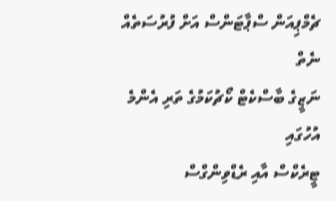ޗެމްޕިއަން ސްޕާޓަންސް އަށް ފުރުސަތެއް ނެތް
ނަޒީގެ ބާސްކެޓް ކޯޗުކަމުގެ ތަރި އެންމެ އުހުގައި
ޓީރެކްސް އާއި ރެޑްވިންގްސް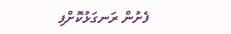ފެށުން ރަނގަޅުކޮށްފި